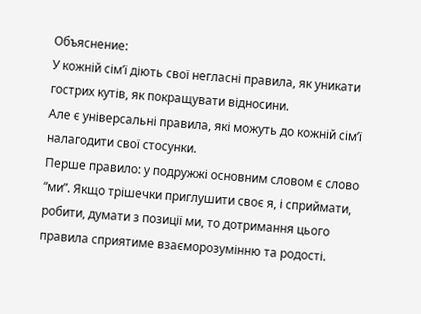Объяснение:
У кожній сім’ї діють свої негласні правила, як уникати гострих кутів, як покращувати відносини.
Але є універсальні правила, які можуть до кожній сім’ї налагодити свої стосунки.
Перше правило: у подружжі основним словом є слово “ми”. Якщо трішечки приглушити своє я, і сприймати, робити, думати з позиції ми, то дотримання цього правила сприятиме взаєморозумінню та родості.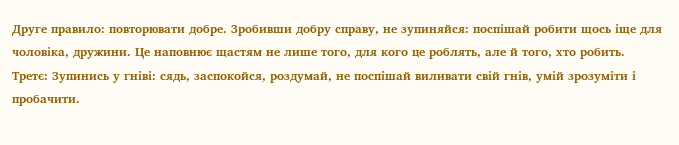Друге правило: повторювати добре. Зробивши добру справу, не зупиняйся: поспішай робити щось іще для чоловіка, дружини. Це наповнює щастям не лише того, для кого це роблять, але й того, хто робить.
Третє: Зупинись у гніві: сядь, заспокойся, роздумай, не поспішай виливати свій гнів, умій зрозуміти і пробачити.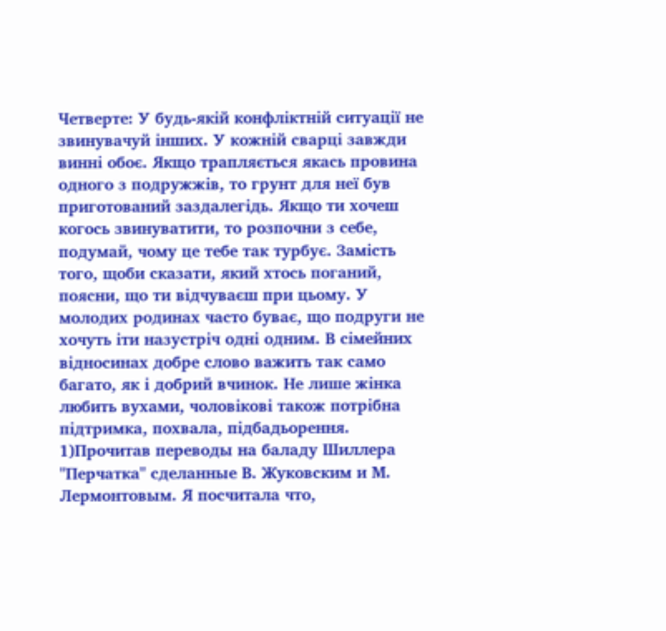Четверте: У будь-якій конфліктній ситуації не звинувачуй інших. У кожній сварці завжди винні обоє. Якщо трапляється якась провина одного з подружжів, то грунт для неї був приготований заздалегідь. Якщо ти хочеш когось звинуватити, то розпочни з себе, подумай, чому це тебе так турбує. Замість того, щоби сказати, який хтось поганий, поясни, що ти відчуваєш при цьому. У молодих родинах часто буває, що подруги не хочуть іти назустріч одні одним. В сімейних відносинах добре слово важить так само багато, як і добрий вчинок. Не лише жінка любить вухами, чоловікові також потрібна підтримка, похвала, підбадьорення.
1)Прочитав переводы на баладу Шиллера "Перчатка" сделанные В. Жуковским и М. Лермонтовым. Я посчитала что,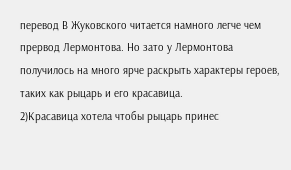перевод В Жуковского читается намного легче чем прервод Лермонтова. Но зато у Лермонтова получилось на много ярче раскрыть характеры героев, таких как рыцарь и его красавица.
2)Красавица хотела чтобы рыцарь принес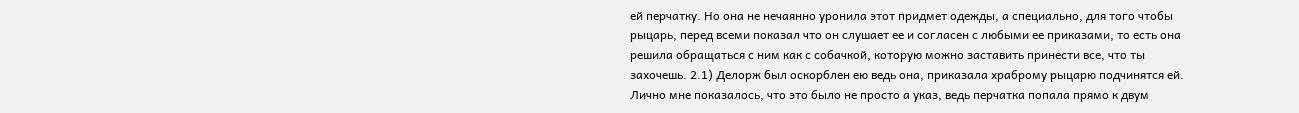ей перчатку. Но она не нечаянно уронила этот придмет одежды, а специально, для того чтобы рыцарь, перед всеми показал что он слушает ее и согласен с любыми ее приказами, то есть она решила обращаться с ним как с собачкой, которую можно заставить принести все, что ты захочешь. 2.1) Делорж был оскорблен ею ведь она, приказала храброму рыцарю подчинятся ей. Лично мне показалось, что это было не просто а указ, ведь перчатка попала прямо к двум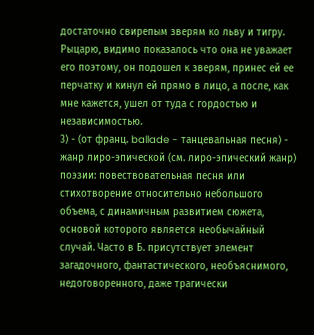достаточно свирепым зверям ко льву и тигру. Рыцарю, видимо показалось что она не уважает его поэтому, он подошел к зверям, принес ей ее перчатку и кинул ей прямо в лицо, а после, как мне кажется, ушел от туда с гордостью и независимостью.
3) - (от франц. ballade - танцевальная песня) - жанр лиро-эпической (см. лиро-эпический жанр) поэзии: повествовательная песня или стихотворение относительно небольшого объема, с динамичным развитием сюжета, основой которого является необычайный случай. Часто в Б. присутствует элемент загадочного, фантастического, необъяснимого, недоговоренного, даже трагически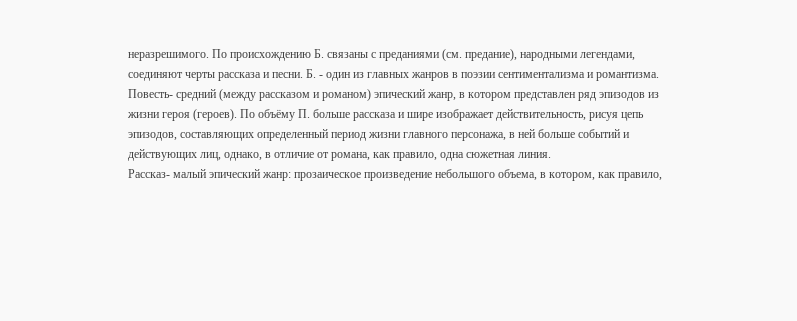неразрешимого. По происхождению Б. связаны с преданиями (см. предание), народными легендами, соединяют черты рассказа и песни. Б. - один из главных жанров в поэзии сентиментализма и романтизма.
Повесть- средний (между рассказом и романом) эпический жанр, в котором представлен ряд эпизодов из жизни героя (героев). По объёму П. больше рассказа и шире изображает действительность, рисуя цепь эпизодов, составляющих определенный период жизни главного персонажа, в ней больше событий и действующих лиц, однако, в отличие от романа, как правило, одна сюжетная линия.
Рассказ- малый эпический жанр: прозаическое произведение небольшого объема, в котором, как правило,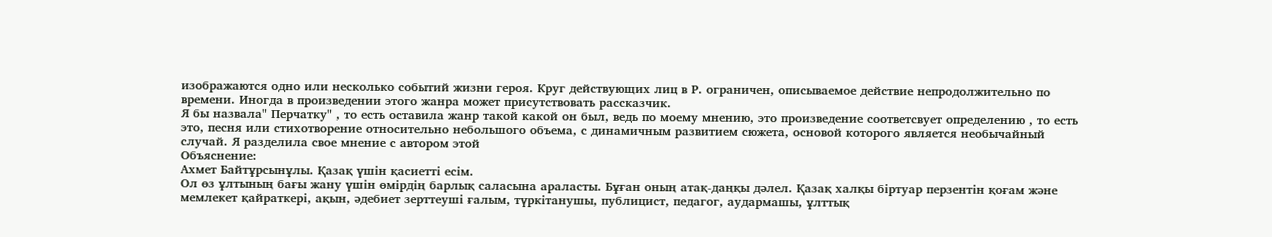изображаются одно или несколько событий жизни героя. Круг действующих лиц в Р. ограничен, описываемое действие непродолжительно по времени. Иногда в произведении этого жанра может присутствовать рассказчик.
Я бы назвала" Перчатку" , то есть оставила жанр такой какой он был, ведь по моему мнению, это произведение соответсвует определению , то есть это, песня или стихотворение относительно небольшого объема, с динамичным развитием сюжета, основой которого является необычайный случай. Я разделила свое мнение с автором этой
Объяснение:
Ахмет Байтұрсынұлы. Қазақ үшін қасиетті есім.
Ол өз ұлтының бағы жану үшін өмірдің барлық саласына араласты. Бұған оның атақ-даңқы дәлел. Қазақ халқы біртуар перзентін қоғам және мемлекет қайраткері, ақын, әдебиет зерттеуші ғалым, түркітанушы, публицист, педагог, аудармашы, ұлттық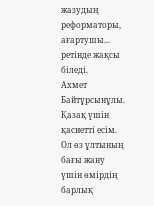жазудың реформаторы, ағартушы... ретінде жақсы біледі.
Ахмет Байтұрсынұлы. Қазақ үшін қасиетті есім.
Ол өз ұлтының бағы жану үшін өмірдің барлық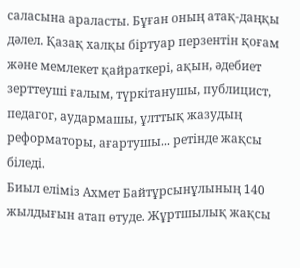саласына араласты. Бұған оның атақ-даңқы дәлел. Қазақ халқы біртуар перзентін қоғам және мемлекет қайраткері, ақын, әдебиет зерттеуші ғалым, түркітанушы, публицист, педагог, аудармашы, ұлттық жазудың реформаторы, ағартушы... ретінде жақсы біледі.
Биыл еліміз Ахмет Байтұрсынұлының 140 жылдығын атап өтуде. Жұртшылық жақсы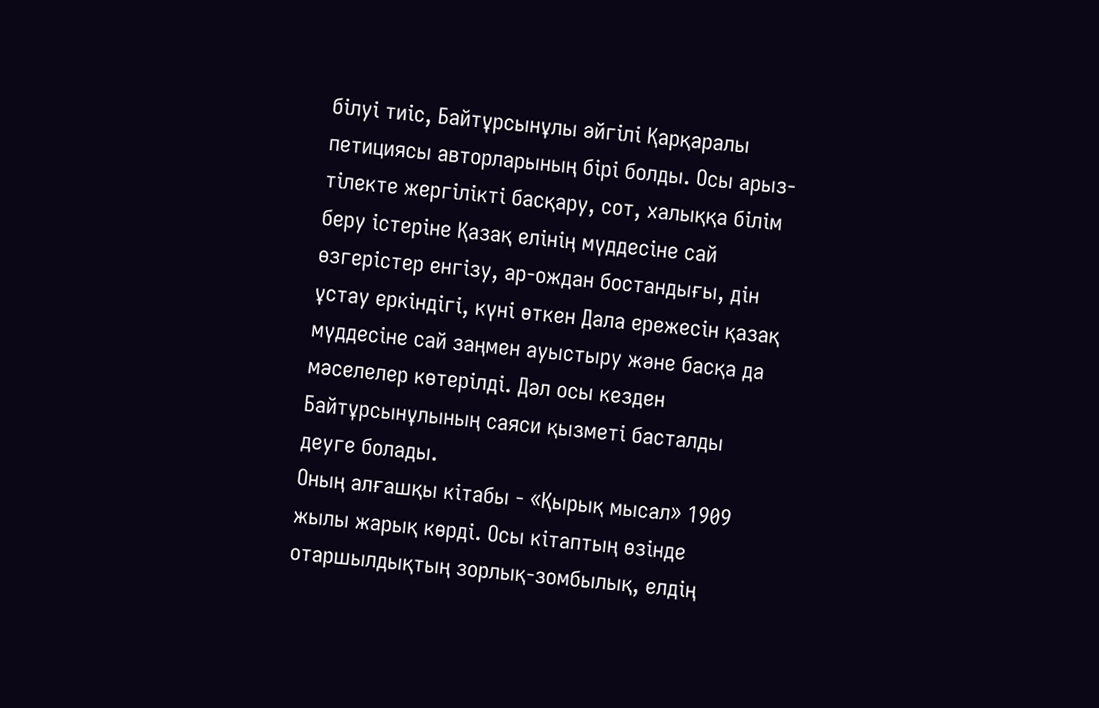білуі тиіс, Байтұрсынұлы әйгілі Қарқаралы петициясы авторларының бірі болды. Осы арыз-тілекте жергілікті басқару, сот, халыққа білім беру істеріне Қазақ елінің мүддесіне сай өзгерістер енгізу, ар-ождан бостандығы, дін ұстау еркіндігі, күні өткен Дала ережесін қазақ мүддесіне сай заңмен ауыстыру және басқа да мәселелер көтерілді. Дәл осы кезден Байтұрсынұлының саяси қызметі басталды деуге болады.
Оның алғашқы кітабы - «Қырық мысал» 1909 жылы жарық көрді. Осы кітаптың өзінде отаршылдықтың зорлық-зомбылық, елдің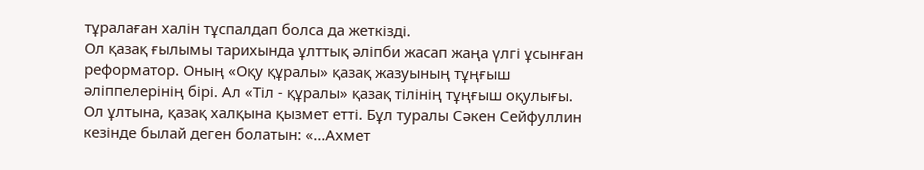тұралаған халін тұспалдап болса да жеткізді.
Ол қазақ ғылымы тарихында ұлттық әліпби жасап жаңа үлгі ұсынған реформатор. Оның «Оқу құралы» қазақ жазуының тұңғыш әліппелерінің бірі. Ал «Тіл - құралы» қазақ тілінің тұңғыш оқулығы.
Ол ұлтына, қазақ халқына қызмет етті. Бұл туралы Сәкен Сейфуллин кезінде былай деген болатын: «...Ахмет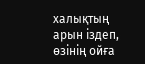халықтың арын іздеп, өзінің ойға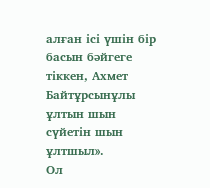алған ісі үшін бір басын бәйгеге тіккен, Ахмет Байтұрсынұлы ұлтын шын сүйетін шын ұлтшыл».
Ол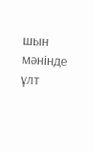шын мәнінде ұлт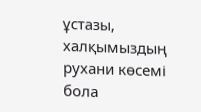ұстазы, халқымыздың рухани көсемі бола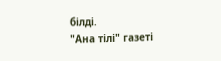білді.
"Ана тілі" газеті